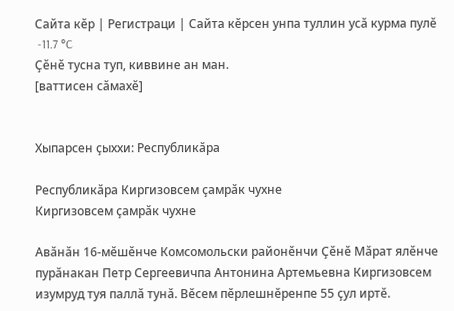Сайта кӗр | Регистраци | Сайта кӗрсен унпа туллин усӑ курма пулӗ
 -11.7 °C
Ҫӗнӗ тусна туп, киввине ан ман.
[ваттисен сӑмахӗ]


Хыпарсен ҫыххи: Республикӑра

Республикӑра Киргизовсем ҫамрӑк чухне
Киргизовсем ҫамрӑк чухне

Авӑнӑн 16-мӗшӗнче Комсомольски районӗнчи Ҫӗнӗ Мӑрат ялӗнче пурӑнакан Петр Сергеевичпа Антонина Артемьевна Киргизовсем изумруд туя паллӑ тунӑ. Вӗсем пӗрлешнӗренпе 55 ҫул иртӗ.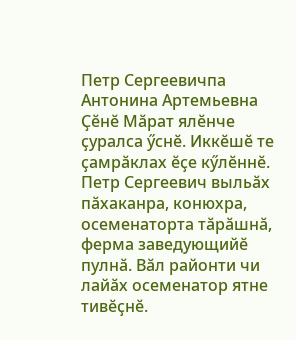Петр Сергеевичпа Антонина Артемьевна Ҫӗнӗ Мӑрат ялӗнче ҫуралса ӳснӗ. Иккӗшӗ те ҫамрӑклах ӗҫе кӳлӗннӗ. Петр Сергеевич выльӑх пӑхаканра, конюхра, осеменаторта тӑрӑшнӑ, ферма заведующийӗ пулнӑ. Вӑл районти чи лайӑх осеменатор ятне тивӗҫнӗ.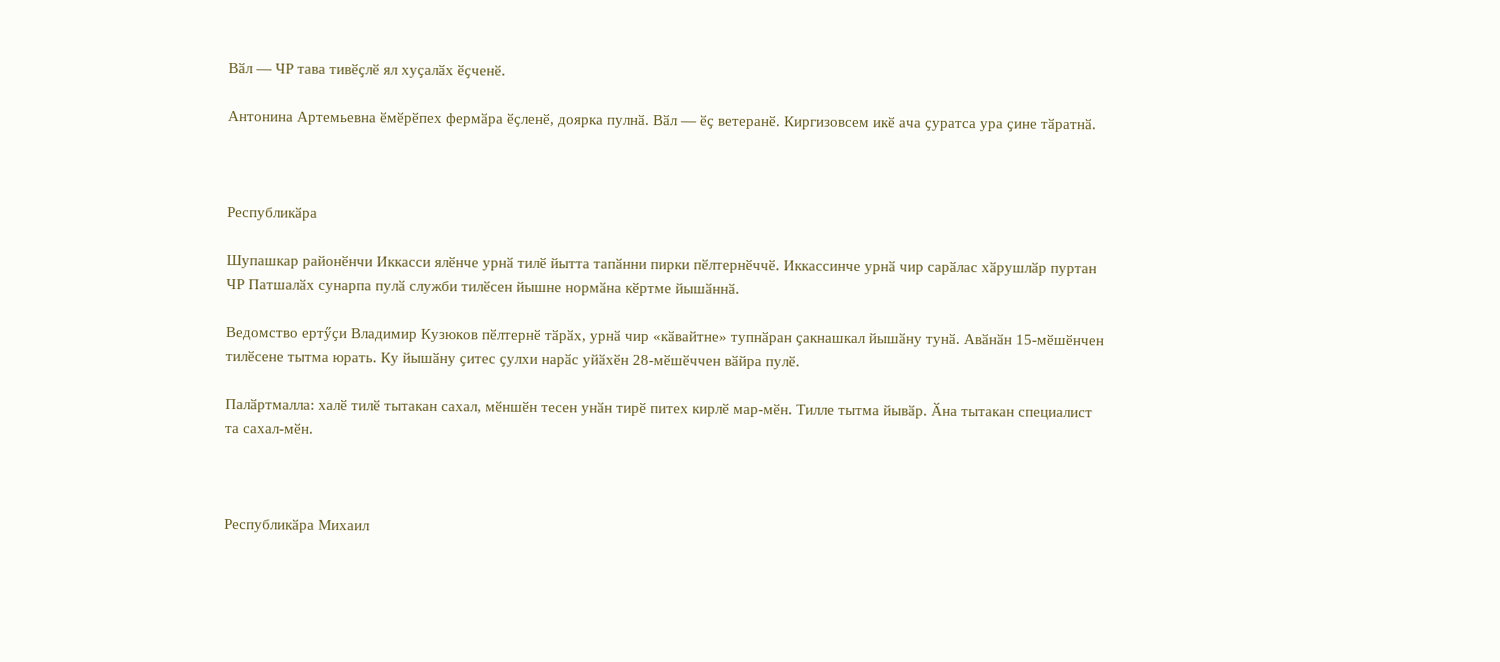Вӑл — ЧР тава тивӗҫлӗ ял хуҫалӑх ӗҫченӗ.

Антонина Артемьевна ӗмӗрӗпех фермӑра ӗҫленӗ, доярка пулнӑ. Вӑл — ӗҫ ветеранӗ. Киргизовсем икӗ ача ҫуратса ура ҫине тӑратнӑ.



Республикӑра

Шупашкар районӗнчи Иккасси ялӗнче урнӑ тилӗ йытта тапӑнни пирки пӗлтернӗччӗ. Иккассинче урнӑ чир сарӑлас хӑрушлӑр пуртан ЧР Патшалӑх сунарпа пулӑ служби тилӗсен йышне нормӑна кӗртме йышӑннӑ.

Ведомство ертӳҫи Владимир Кузюков пӗлтернӗ тӑрӑх, урнӑ чир «кӑвайтне» тупнӑран ҫакнашкал йышӑну тунӑ. Авӑнӑн 15-мӗшӗнчен тилӗсене тытма юрать. Ку йышӑну ҫитес ҫулхи нарӑс уйӑхӗн 28-мӗшӗччен вӑйра пулӗ.

Палӑртмалла: халӗ тилӗ тытакан сахал, мӗншӗн тесен унӑн тирӗ питех кирлӗ мар-мӗн. Тилле тытма йывӑр. Ӑна тытакан специалист та сахал-мӗн.



Республикӑра Михаил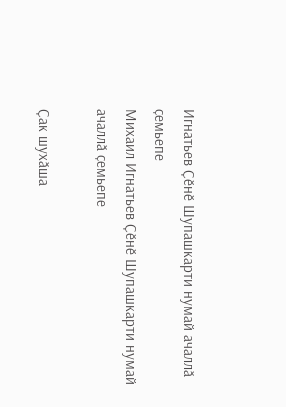Игнатьев Ҫӗнӗ Шупашкарти нумай ачаллӑ ҫемьепе
Михаил Игнатьев Ҫӗнӗ Шупашкарти нумай ачаллӑ ҫемьепе

Ҫак шухӑша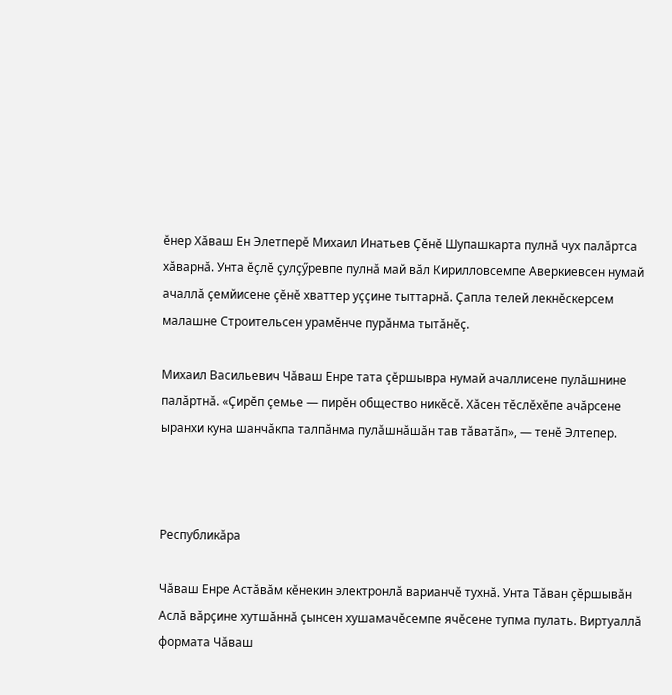ӗнер Xӑваш Ен Элетперӗ Михаил Инатьев Ҫӗнӗ Шупашкарта пулнӑ чух палӑртса хӑварнӑ. Унта ӗҫлӗ ҫулҫӳревпе пулнӑ май вӑл Кирилловсемпе Аверкиевсен нумай ачаллӑ ҫемйисене ҫӗнӗ хваттер уҫҫине тыттарнӑ. Ҫапла телей лекнӗскерсем малашне Строительсен урамӗнче пурӑнма тытӑнӗҫ.

Михаил Васильевич Чӑваш Енре тата ҫӗршывра нумай ачаллисене пулӑшнине палӑртнӑ. «Ҫирӗп ҫемье — пирӗн общество никӗсӗ. Хӑсен тӗслӗхӗпе ачӑрсене ыранхи куна шанчӑкпа талпӑнма пулӑшнӑшӑн тав тӑватӑп», — тенӗ Элтепер.



Республикӑра

Чӑваш Енре Астӑвӑм кӗнекин электронлӑ варианчӗ тухнӑ. Унта Тӑван ҫӗршывӑн Аслӑ вӑрҫине хутшӑннӑ ҫынсен хушамачӗсемпе ячӗсене тупма пулать. Виртуаллӑ формата Чӑваш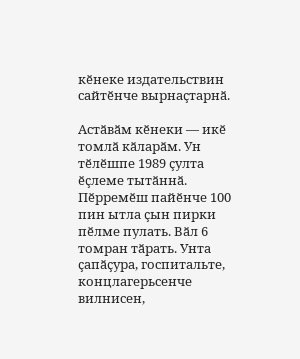кӗнеке издательствин сайтӗнче вырнаҫтарнӑ.

Астӑвӑм кӗнеки — икӗ томлӑ кӑларӑм. Ун тӗлӗшпе 1989 ҫулта ӗҫлеме тытӑннӑ. Пӗрремӗш пайӗнче 100 пин ытла ҫын пирки пӗлме пулать. Вӑл 6 томран тӑрать. Унта ҫапӑҫура, госпитальте, концлагерьсенче вилнисен,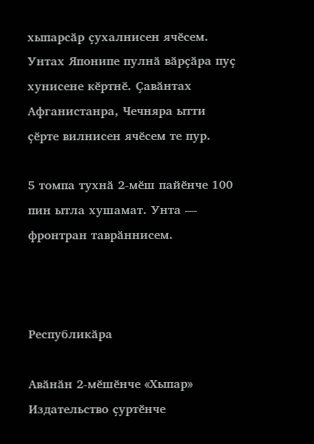хыпарсӑр ҫухалнисен ячӗсем. Унтах Японипе пулнӑ вӑрҫӑра пуҫ хунисене кӗртнӗ. Ҫавӑнтах Афганистанра, Чечняра ытти ҫӗрте вилнисен ячӗсем те пур.

5 томпа тухнӑ 2-мӗш пайӗнче 100 пин ытла хушамат. Унта — фронтран таврӑннисем.



Республикӑра

Авӑнӑн 2-мӗшӗнче «Хыпар» Издательство ҫуртӗнче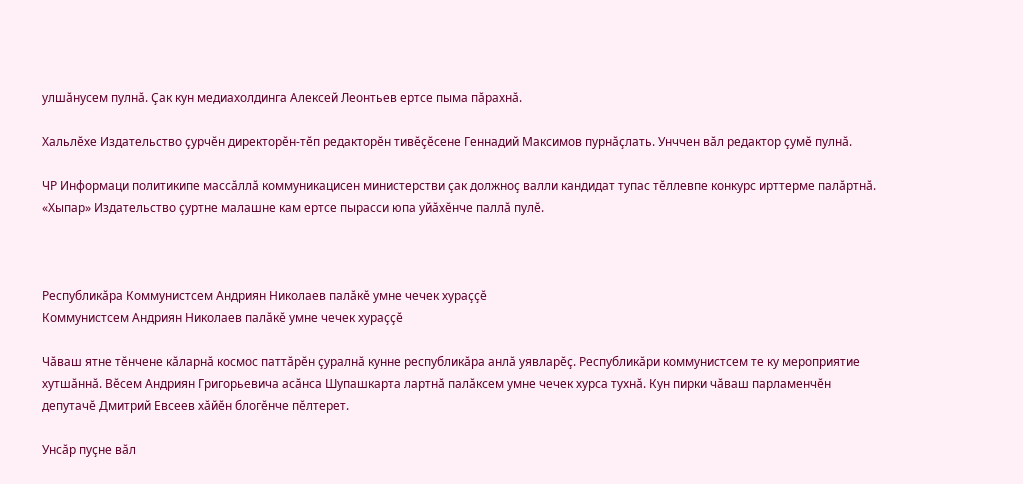улшӑнусем пулнӑ. Ҫак кун медиахолдинга Алексей Леонтьев ертсе пыма пӑрахнӑ.

Хальлӗхе Издательство ҫурчӗн директорӗн-тӗп редакторӗн тивӗҫӗсене Геннадий Максимов пурнӑҫлать. Унччен вӑл редактор ҫумӗ пулнӑ.

ЧР Информаци политикипе массӑллӑ коммуникацисен министерстви ҫак должноҫ валли кандидат тупас тӗллевпе конкурс ирттерме палӑртнӑ. «Хыпар» Издательство ҫуртне малашне кам ертсе пырасси юпа уйӑхӗнче паллӑ пулӗ.



Республикӑра Коммунистсем Андриян Николаев палӑкӗ умне чечек хураҫҫӗ
Коммунистсем Андриян Николаев палӑкӗ умне чечек хураҫҫӗ

Чӑваш ятне тӗнчене кӑларнӑ космос паттӑрӗн ҫуралнӑ кунне республикӑра анлӑ уявларӗҫ. Республикӑри коммунистсем те ку мероприятие хутшӑннӑ. Вӗсем Андриян Григорьевича асӑнса Шупашкарта лартнӑ палӑксем умне чечек хурса тухнӑ. Кун пирки чӑваш парламенчӗн депутачӗ Дмитрий Евсеев хӑйӗн блогӗнче пӗлтерет.

Унсӑр пуҫне вӑл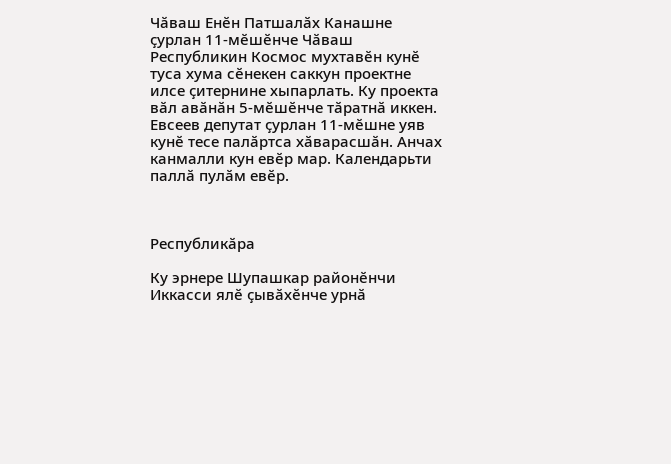Чӑваш Енӗн Патшалӑх Канашне ҫурлан 11-мӗшӗнче Чӑваш Республикин Космос мухтавӗн кунӗ туса хума сӗнекен саккун проектне илсе ҫитернине хыпарлать. Ку проекта вӑл авӑнӑн 5-мӗшӗнче тӑратнӑ иккен. Евсеев депутат ҫурлан 11-мӗшне уяв кунӗ тесе палӑртса хӑварасшӑн. Анчах канмалли кун евӗр мар. Календарьти паллӑ пулӑм евӗр.



Республикӑра

Ку эрнере Шупашкар районӗнчи Иккасси ялӗ ҫывӑхӗнче урнӑ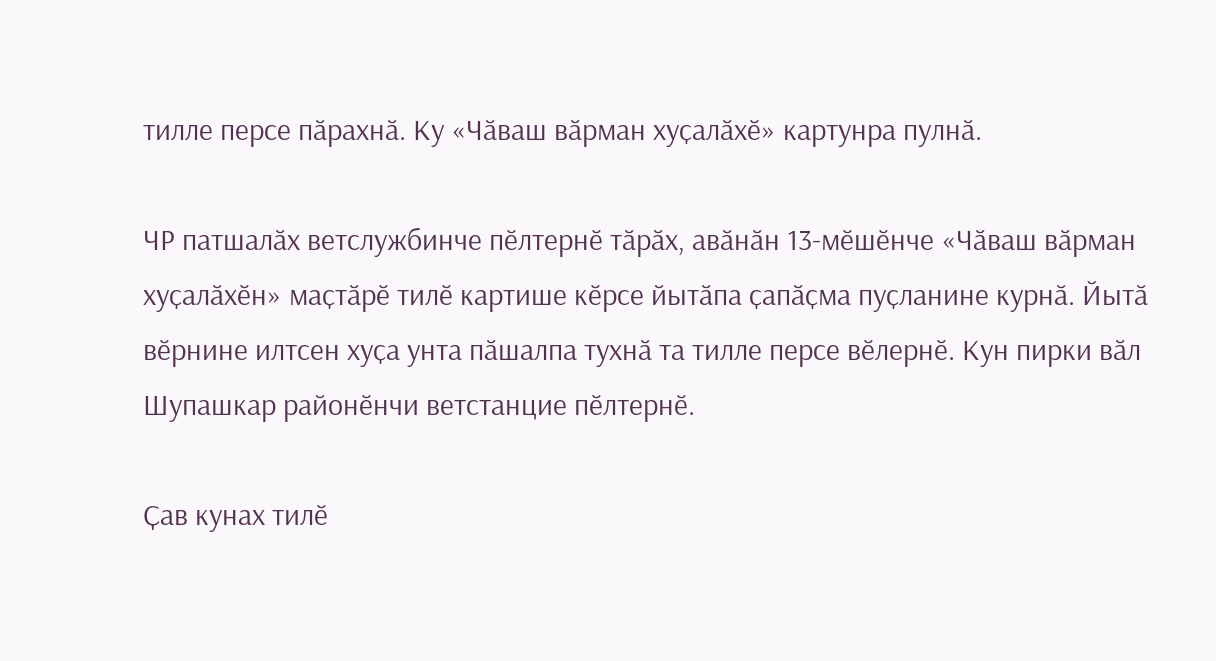тилле персе пӑрахнӑ. Ку «Чӑваш вӑрман хуҫалӑхӗ» картунра пулнӑ.

ЧР патшалӑх ветслужбинче пӗлтернӗ тӑрӑх, авӑнӑн 13-мӗшӗнче «Чӑваш вӑрман хуҫалӑхӗн» маҫтӑрӗ тилӗ картише кӗрсе йытӑпа ҫапӑҫма пуҫланине курнӑ. Йытӑ вӗрнине илтсен хуҫа унта пӑшалпа тухнӑ та тилле персе вӗлернӗ. Кун пирки вӑл Шупашкар районӗнчи ветстанцие пӗлтернӗ.

Ҫав кунах тилӗ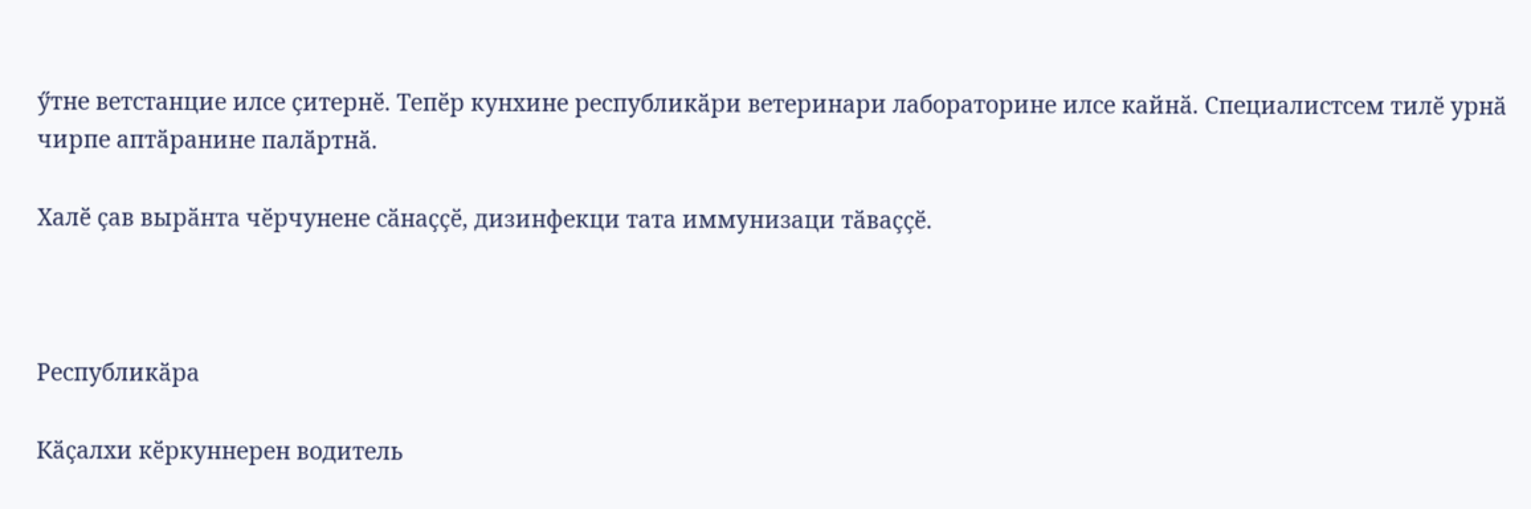ӳтне ветстанцие илсе ҫитернӗ. Тепӗр кунхине республикӑри ветеринари лабораторине илсе кайнӑ. Специалистсем тилӗ урнӑ чирпе аптӑранине палӑртнӑ.

Халӗ ҫав вырӑнта чӗрчунене сӑнаҫҫӗ, дизинфекци тата иммунизаци тӑваҫҫӗ.



Республикӑра

Кӑҫалхи кӗркуннерен водитель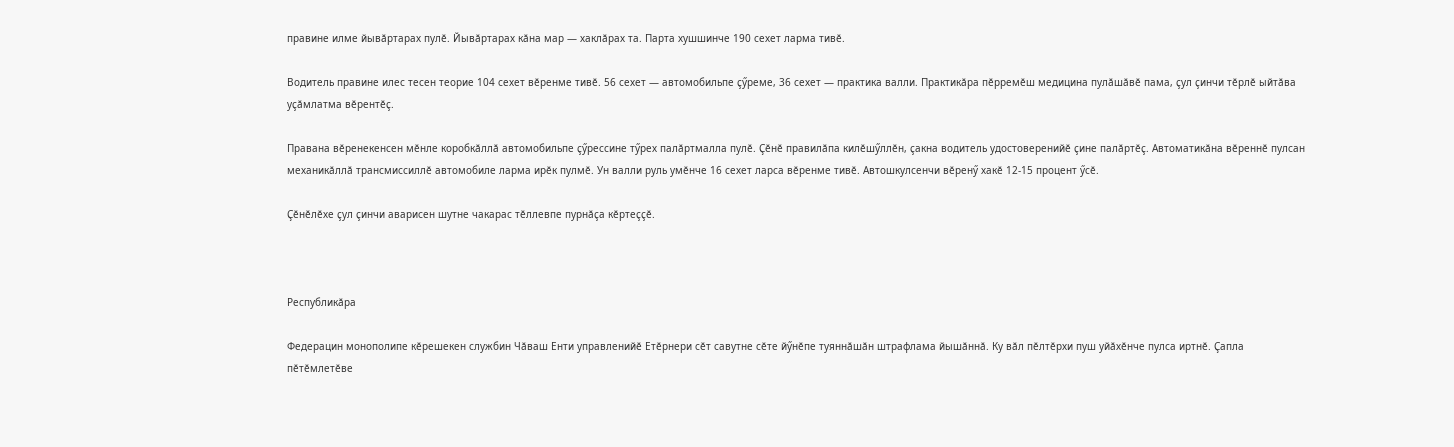правине илме йывӑртарах пулӗ. Йывӑртарах кӑна мар — хаклӑрах та. Парта хушшинче 190 сехет ларма тивӗ.

Водитель правине илес тесен теорие 104 сехет вӗренме тивӗ. 56 сехет — автомобильпе ҫӳреме, 36 сехет — практика валли. Практикӑра пӗрремӗш медицина пулӑшӑвӗ пама, ҫул ҫинчи тӗрлӗ ыйтӑва уҫӑмлатма вӗрентӗҫ.

Правана вӗренекенсен мӗнле коробкӑллӑ автомобильпе ҫӳрессине тӳрех палӑртмалла пулӗ. Ҫӗнӗ правилӑпа килӗшӳллӗн, ҫакна водитель удостоверенийӗ ҫине палӑртӗҫ. Автоматикӑна вӗреннӗ пулсан механикӑллӑ трансмиссиллӗ автомобиле ларма ирӗк пулмӗ. Ун валли руль умӗнче 16 сехет ларса вӗренме тивӗ. Автошкулсенчи вӗренӳ хакӗ 12-15 процент ӳсӗ.

Ҫӗнӗлӗхе ҫул ҫинчи аварисен шутне чакарас тӗллевпе пурнӑҫа кӗртеҫҫӗ.



Республикӑра

Федерацин монополипе кӗрешекен службин Чӑваш Енти управленийӗ Етӗрнери сӗт савутне сӗте йӳнӗпе туяннӑшӑн штрафлама йышӑннӑ. Ку вӑл пӗлтӗрхи пуш уйӑхӗнче пулса иртнӗ. Ҫапла пӗтӗмлетӗве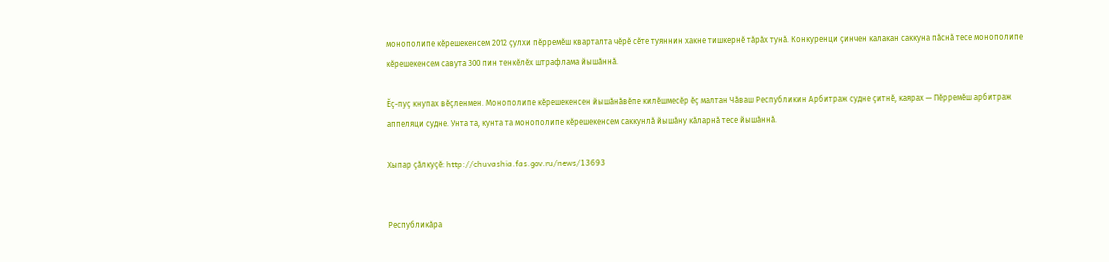монополипе кӗрешекенсем 2012 ҫулхи пӗрремӗш кварталта чӗрӗ сӗте туяннин хакне тишкернӗ тӑрӑх тунӑ. Конкуренци ҫинчен калакан саккуна пӑснӑ тесе монополипе кӗрешекенсем савута 300 пин тенкӗлӗх штрафлама йышӑннӑ.

Ӗҫ-пуҫ кнупах вӗҫленмен. Монополипе кӗрешекенсен йышӑнӑвӗпе килӗшмесӗр ӗҫ малтан Чӑваш Республикин Арбитраж судне ҫитнӗ, каярах — Пӗрремӗш арбитраж аппеляци судне. Унта та, кунта та монополипе кӗрешекенсем саккунлӑ йышӑну кӑларнӑ тесе йышӑннӑ.

Хыпар ҫӑлкуҫӗ: http://chuvashia.fas.gov.ru/news/13693


Республикӑра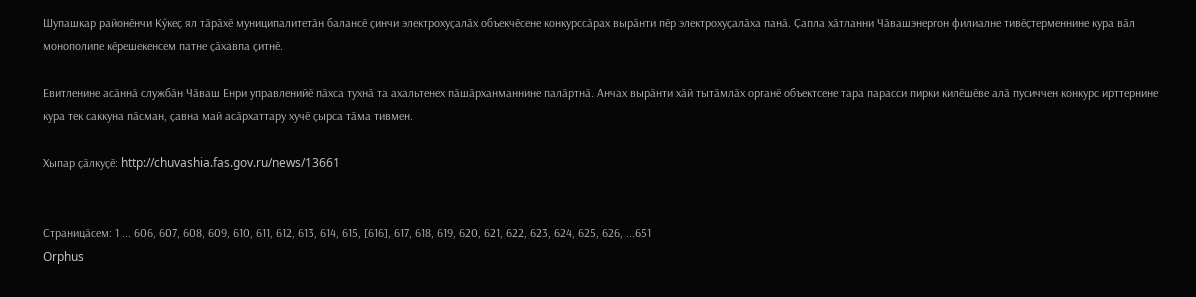Шупашкар районӗнчи Кӳкеҫ ял тӑрӑхӗ муниципалитетӑн балансӗ ҫинчи электрохуҫалӑх объекчӗсене конкурссӑрах вырӑнти пӗр электрохуҫалӑха панӑ. Ҫапла хӑтланни Чӑвашэнергон филиалне тивӗҫтерменнине кура вӑл монополипе кӗрешекенсем патне ҫӑхавпа ҫитнӗ.

Евитленине асӑннӑ службӑн Чӑваш Енри управленийӗ пӑхса тухнӑ та ахальтенех пӑшӑрханманнине палӑртнӑ. Анчах вырӑнти хӑй тытӑмлӑх органӗ объектсене тара парасси пирки килӗшӗве алӑ пусиччен конкурс ирттернине кура тек саккуна пӑсман, ҫавна май асӑрхаттару хучӗ ҫырса тӑма тивмен.

Хыпар ҫӑлкуҫӗ: http://chuvashia.fas.gov.ru/news/13661


Страницӑсем: 1 ... 606, 607, 608, 609, 610, 611, 612, 613, 614, 615, [616], 617, 618, 619, 620, 621, 622, 623, 624, 625, 626, ...651
Orphus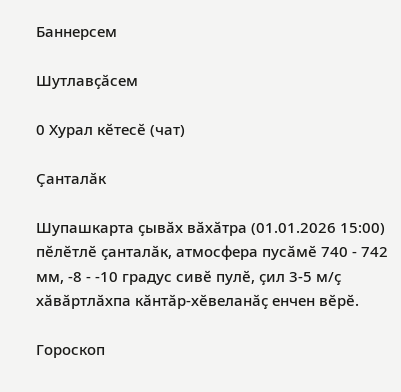Баннерсем

Шутлавҫӑсем

0 Хурал кӗтесӗ (чат)

Ҫанталӑк

Шупашкарта ҫывӑх вӑхӑтра (01.01.2026 15:00) пӗлӗтлӗ ҫанталӑк, атмосфера пусӑмӗ 740 - 742 мм, -8 - -10 градус сивӗ пулӗ, ҫил 3-5 м/ҫ хӑвӑртлӑхпа кӑнтӑр-хӗвеланӑҫ енчен вӗрӗ.

Гороскоп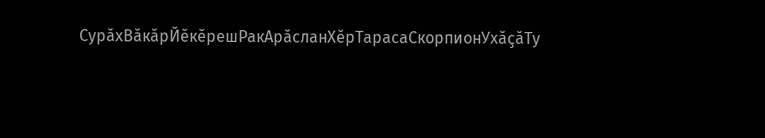СурӑхВӑкӑрЙӗкӗрешРакАрӑсланХӗрТарасаСкорпионУхӑҫӑТу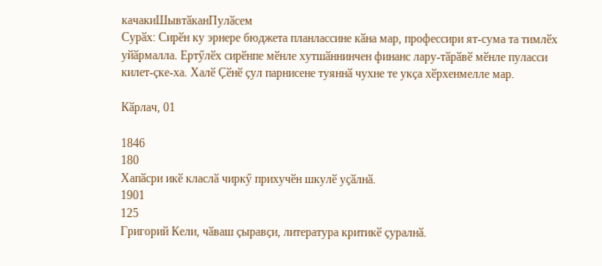качакиШывтӑканПулӑсем
Сурӑх: Сирӗн ку эрнере бюджета планлассине кӑна мар, профессири ят-сума та тимлӗх уйӑрмалла. Ертӳлӗх сирӗнпе мӗнле хутшӑннинчен финанс лару-тӑрӑвӗ мӗнле пуласси килет-ҫке-ха. Халӗ Ҫӗнӗ ҫул парнисене туяннӑ чухне те укҫа хӗрхенмелле мар.

Кӑрлач, 01

1846
180
Хапӑсри икӗ класлӑ чиркӳ прихучӗн шкулӗ уҫӑлнӑ.
1901
125
Григорий Кели, чӑваш ҫыравҫи, литература критикӗ ҫуралнӑ.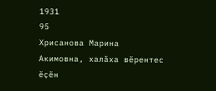1931
95
Хрисанова Марина Акимовна, халӑха вӗрентес ӗҫӗн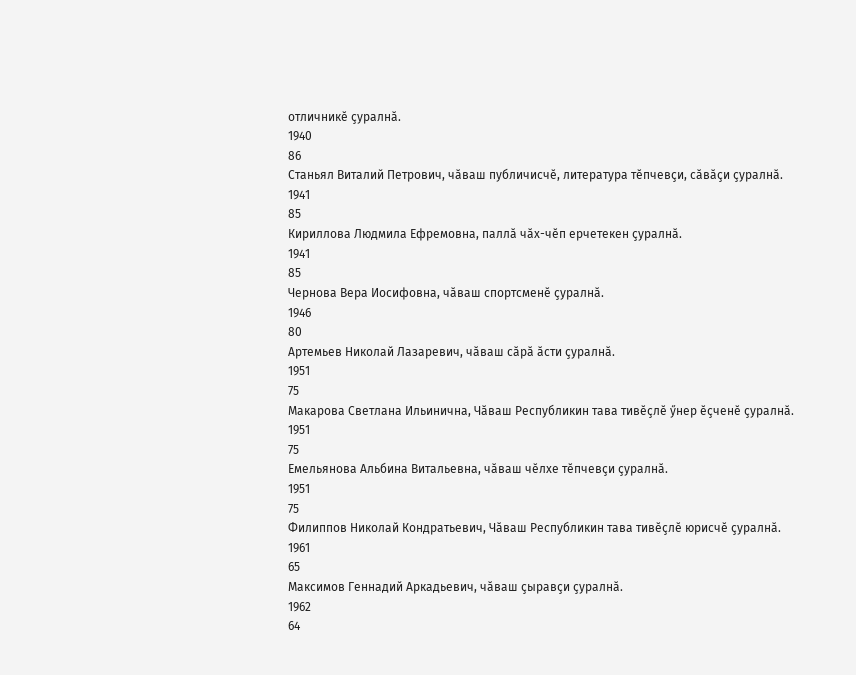отличникӗ ҫуралнӑ.
1940
86
Станьял Виталий Петрович, чӑваш публичисчӗ, литература тӗпчевҫи, сӑвӑҫи ҫуралнӑ.
1941
85
Кириллова Людмила Ефремовна, паллӑ чӑх-чӗп ерчетекен ҫуралнӑ.
1941
85
Чернова Вера Иосифовна, чӑваш спортсменӗ ҫуралнӑ.
1946
80
Артемьев Николай Лазаревич, чӑваш сӑрӑ ӑсти ҫуралнӑ.
1951
75
Макарова Светлана Ильинична, Чӑваш Республикин тава тивӗҫлӗ ӳнер ӗҫченӗ ҫуралнӑ.
1951
75
Емельянова Альбина Витальевна, чӑваш чӗлхе тӗпчевҫи ҫуралнӑ.
1951
75
Филиппов Николай Кондратьевич, Чӑваш Республикин тава тивӗҫлӗ юрисчӗ ҫуралнӑ.
1961
65
Максимов Геннадий Аркадьевич, чӑваш ҫыравҫи ҫуралнӑ.
1962
64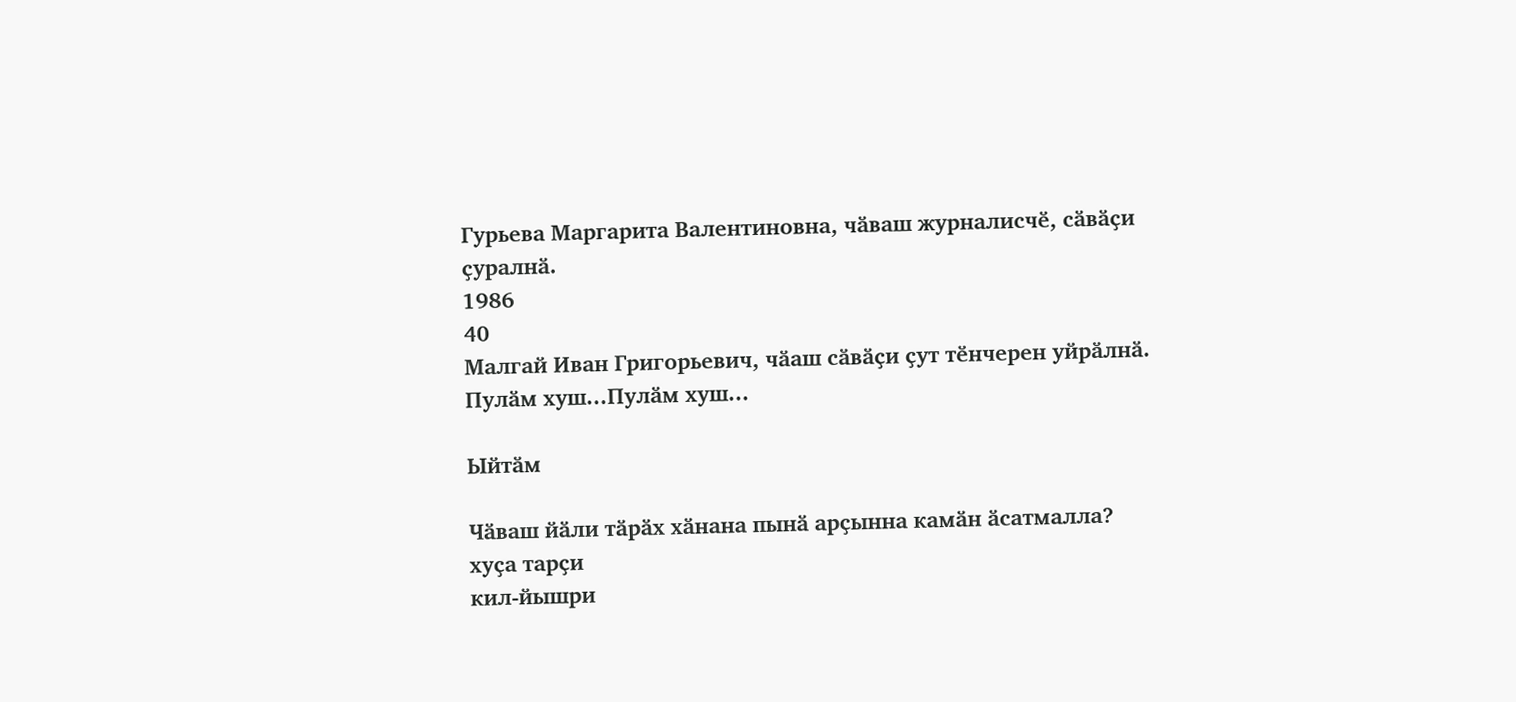Гурьева Маргарита Валентиновна, чӑваш журналисчӗ, сӑвӑҫи ҫуралнӑ.
1986
40
Малгай Иван Григорьевич, чӑаш сӑвӑҫи ҫут тӗнчерен уйрӑлнӑ.
Пулӑм хуш...Пулӑм хуш...

Ыйтӑм

Чӑваш йӑли тӑрӑх хӑнана пынӑ арҫынна камӑн ӑсатмалла?
хуҫа тарҫи
кил-йышри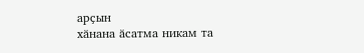арҫын
хӑнана ӑсатма никам та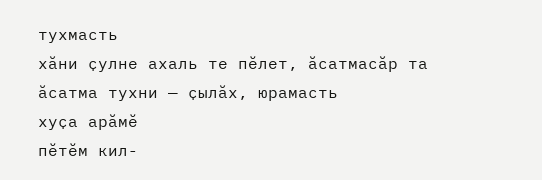тухмасть
хӑни ҫулне ахаль те пӗлет, ӑсатмасӑр та
ӑсатма тухни — ҫылӑх, юрамасть
хуҫа арӑмӗ
пӗтӗм кил-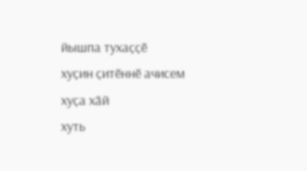йышпа тухаҫҫӗ
хуҫин ҫитӗннӗ ачисем
хуҫа хӑй
хуть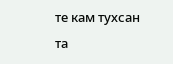те кам тухсан та